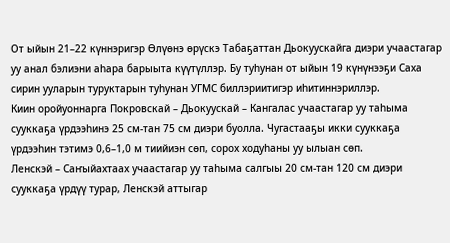От ыйын 21–22 күннэригэр Өлүөнэ өрүскэ Табаҕаттан Дьокуускайга диэри учаастагар уу анал бэлиэни аһара барыыта күүтүллэр. Бу туһунан от ыйын 19 күнүнээҕи Саха сирин ууларын туруктарын туһунан УГМС биллэриитигэр иһитиннэриллэр.
Киин оройуоннарга Покровскай – Дьокуускай – Кангалас учаастагар уу таһыма сууккаҕа үрдээһинэ 25 см-тан 75 см диэри буолла. Чугастааҕы икки сууккаҕа үрдээһин тэтимэ 0,6–1,0 м тиийиэн сөп, сорох ходуһаны уу ылыан сөп.
Ленскэй – Саҥыйахтаах учаастагар уу таһыма салгыы 20 см-тан 120 см диэри сууккаҕа үрдүү турар, Ленскэй аттыгар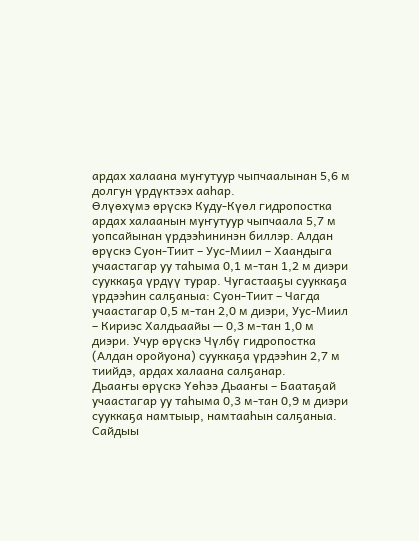ардах халаана муҥутуур чыпчаалынан 5,6 м долгун үрдүктээх ааһар.
Өлүөхүмэ өрүскэ Куду-Күөл гидропостка ардах халаанын муҥутуур чыпчаала 5,7 м уопсайынан үрдээһининэн биллэр. Алдан өрүскэ Суон-Тиит – Уус-Миил – Хаандыга учаастагар уу таһыма 0,1 м-тан 1,2 м диэри сууккаҕа үрдүү турар. Чугастааҕы сууккаҕа үрдээһин салҕаныа: Суон-Тиит – Чагда учаастагар 0,5 м-тан 2,0 м диэри, Уус-Миил – Кириэс Халдьаайы — 0,3 м-тан 1,0 м диэри. Учур өрүскэ Чүлбү гидропостка (Алдан оройуона) сууккаҕа үрдээһин 2,7 м тиийдэ, ардах халаана салҕанар.
Дьааҥы өрүскэ Үөһээ Дьааҥы – Баатаҕай учаастагар уу таһыма 0,3 м-тан 0,9 м диэри сууккаҕа намтыыр, намтааһын салҕаныа. Сайдыы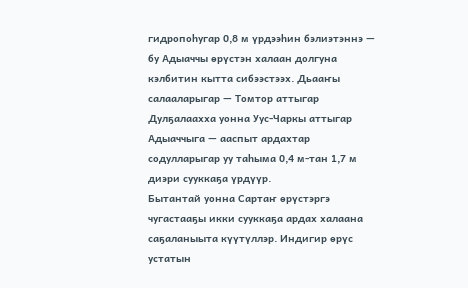гидропоһугар 0,8 м үрдээһин бэлиэтэннэ — бу Адыаччы өрүстэн халаан долгуна кэлбитин кытта сибээстээх. Дьааҥы салааларыгар — Томтор аттыгар Дулҕалаахха уонна Уус-Чаркы аттыгар Адыаччыга — ааспыт ардахтар содулларыгар уу таһыма 0,4 м-тан 1,7 м диэри сууккаҕа үрдүүр.
Бытантай уонна Сартаҥ өрүстэргэ чугастааҕы икки сууккаҕа ардах халаана саҕаланыыта күүтүллэр. Индигир өрүс устатын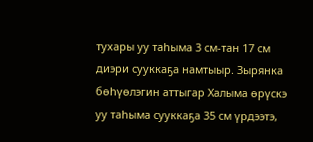тухары уу таһыма 3 см-тан 17 см диэри сууккаҕа намтыыр. Зырянка бөһүөлэгин аттыгар Халыма өрүскэ уу таһыма сууккаҕа 35 см үрдээтэ,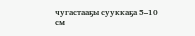чугастааҕы сууккаҕа 5–10 см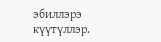эбиллэрэ күүтүллэр.